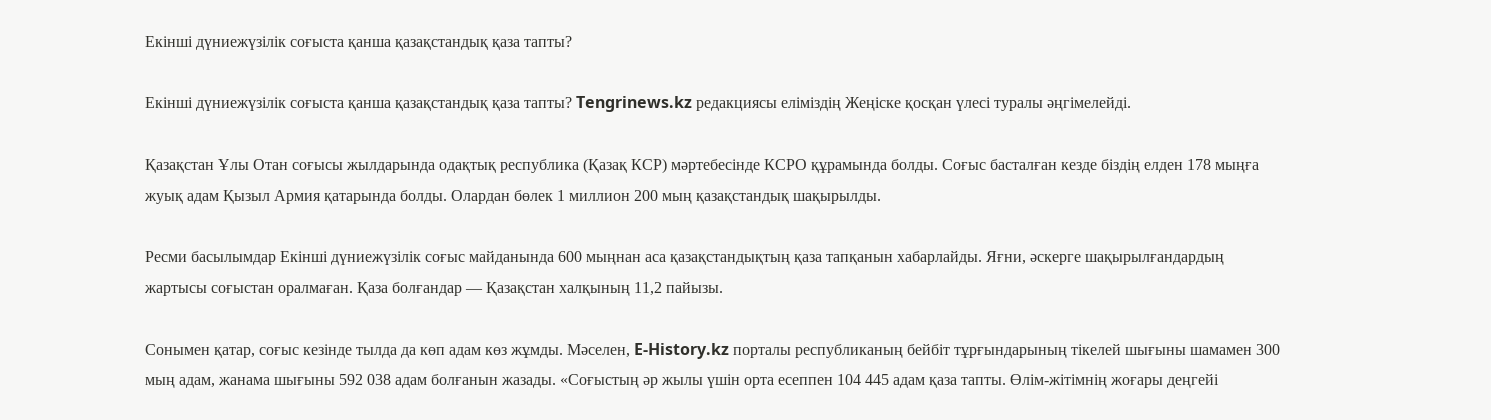Екінші дүниежүзілік соғыста қанша қазақcтандық қаза тапты?

Екінші дүниежүзілік соғыста қанша қазақcтандық қаза тапты? Tengrinews.kz редакциясы еліміздің Жеңіске қосқан үлесі туралы әңгімелейді.

Қазақстан Ұлы Отан соғысы жылдарында одақтық республика (Қазақ КСР) мәртебесінде КСРО құрамында болды. Соғыс басталған кезде біздің елден 178 мыңға жуық адам Қызыл Армия қатарында болды. Олардан бөлек 1 миллион 200 мың қазақстандық шақырылды.

Ресми басылымдар Екінші дүниежүзілік соғыс майданында 600 мыңнан аса қазақстандықтың қаза тапқанын хабарлайды. Яғни, әскерге шақырылғандардың жартысы соғыстан оралмаған. Қаза болғандар — Қазақстан халқының 11,2 пайызы.

Сонымен қатар, соғыс кезінде тылда да көп адам көз жұмды. Мәселен, E-History.kz порталы республиканың бейбіт тұрғындарының тікелей шығыны шамамен 300 мың адам, жанама шығыны 592 038 адам болғанын жазады. «Соғыстың әр жылы үшін орта есеппен 104 445 адам қаза тапты. Өлім-жітімнің жоғары деңгейі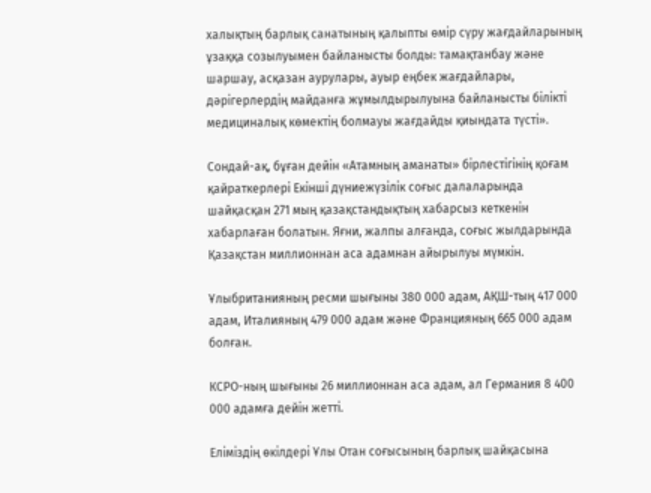халықтың барлық санатының қалыпты өмір сүру жағдайларының ұзаққа созылуымен байланысты болды: тамақтанбау және шаршау, асқазан аурулары, ауыр еңбек жағдайлары, дәрігерлердің майданға жұмылдырылуына байланысты білікті медициналық көмектің болмауы жағдайды қиындата түсті».

Сондай-ақ, бұған дейін «Атамның аманаты» бірлестігінің қоғам қайраткерлері Екінші дүниежүзілік соғыс далаларында шайқасқан 271 мың қазақстандықтың хабарсыз кеткенін хабарлаған болатын. Яғни, жалпы алғанда, соғыс жылдарында Қазақстан миллионнан аса адамнан айырылуы мүмкін.

Ұлыбританияның ресми шығыны 380 000 адам, АҚШ-тың 417 000 адам, Италияның 479 000 адам және Францияның 665 000 адам болған.

КСРО-ның шығыны 26 миллионнан аса адам, ал Германия 8 400 000 адамға дейін жетті.

Еліміздің өкілдері Ұлы Отан соғысының барлық шайқасына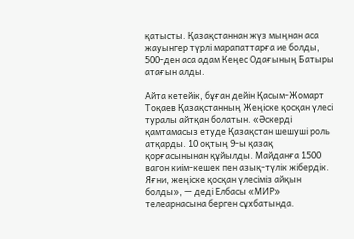қатысты. Қазақстаннан жүз мыңнан аса жауынгер түрлі марапаттарға ие болды, 500-ден аса адам Кеңес Одағының Батыры атағын алды.

Айта кетейік, бұған дейін Қасым-Жомарт Тоқаев Қазақстанның Жеңіске қосқан үлесі туралы айтқан болатын. «Әскерді қамтамасыз етуде Қазақстан шешуші роль атқарды. 10 оқтың 9-ы қазақ қорғасынынан құйылды. Майданға 1500 вагон киім-кешек пен азық-түлік жібердік. Яғни, жеңіске қосқан үлесіміз айқын болды», — деді Елбасы «МИР» телеарнасына берген сұхбатында.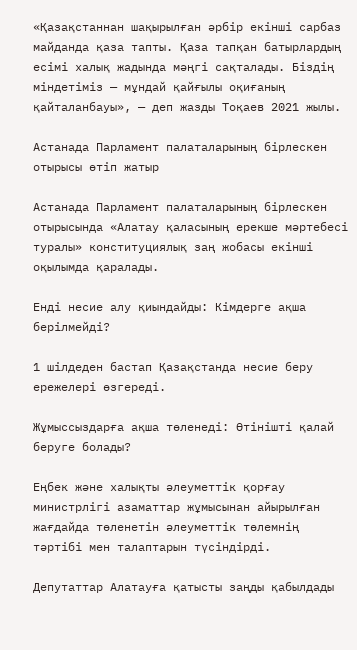«Қазақстаннан шақырылған әрбір екінші сарбаз майданда қаза тапты. Қаза тапқан батырлардың есімі халық жадында мәңгі сақталады. Біздің міндетіміз — мұндай қайғылы оқиғаның қайталанбауы», — деп жазды Тоқаев 2021 жылы.

Астанада Парламент палаталарының бірлескен отырысы өтіп жатыр

Астанада Парламент палаталарының бірлескен отырысында «Алатау қаласының ерекше мәртебесі туралы» конституциялық заң жобасы екінші оқылымда қаралады.

Енді несие алу қиындайды: Кімдерге ақша берілмейді?

1 шілдеден бастап Қазақстанда несие беру ережелері өзгереді.

Жұмыссыздарға ақша төленеді: Өтінішті қалай беруге болады?

Еңбек және халықты әлеуметтік қорғау министрлігі азаматтар жұмысынан айырылған жағдайда төленетін әлеуметтік төлемнің тәртібі мен талаптарын түсіндірді.

Депутаттар Алатауға қатысты заңды қабылдады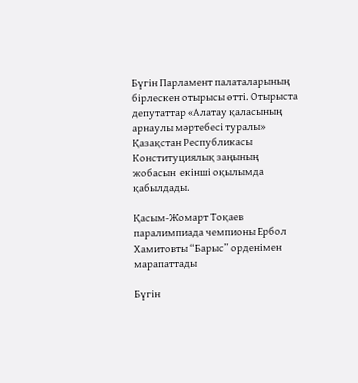Бүгін Парламент палаталарының бірлескен отырысы өтті. Отырыста депутаттар «Алатау қаласының арнаулы мәртебесі туралы» Қазақстан Республикасы Конституциялық заңының жобасын  екінші оқылымда қабылдады.

Қасым-Жомарт Тоқаев паралимпиада чемпионы Ербол Хамитовты “Барыс” орденімен марапаттады

Бүгін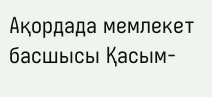Ақордада мемлекет басшысы Қасым-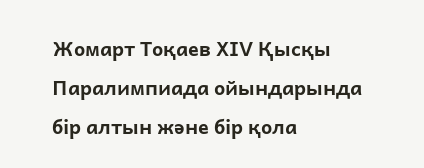Жомарт Тоқаев ХIV Қысқы Паралимпиада ойындарында бір алтын және бір қола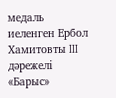медаль иеленген Ербол Хамитовты III дәрежелі «Барыс»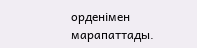орденімен марапаттады.